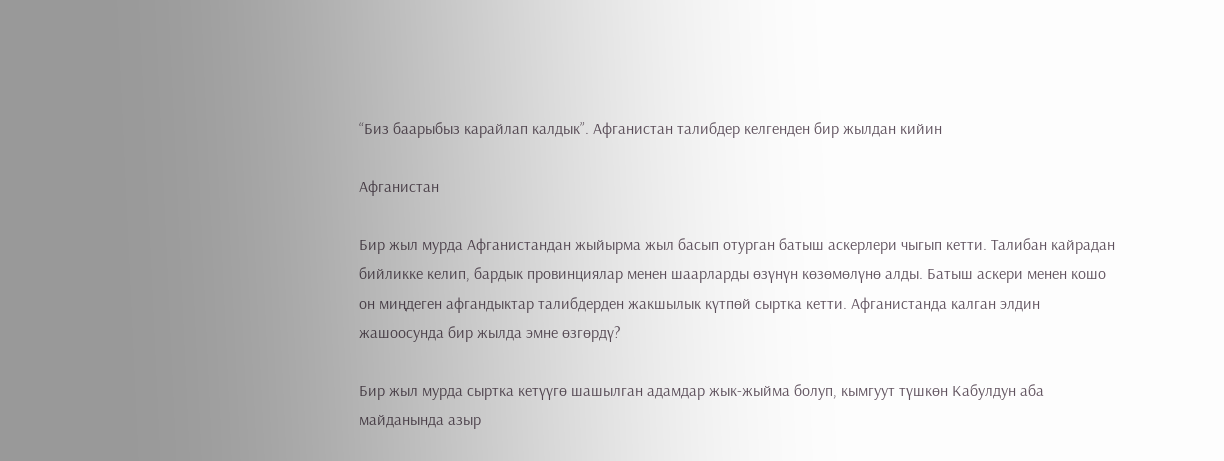“Биз баарыбыз карайлап калдык”. Афганистан талибдер келгенден бир жылдан кийин

Афганистан

Бир жыл мурда Афганистандан жыйырма жыл басып отурган батыш аскерлери чыгып кетти. Талибан кайрадан бийликке келип, бардык провинциялар менен шаарларды өзүнүн көзөмөлүнө алды. Батыш аскери менен кошо он миңдеген афгандыктар талибдерден жакшылык күтпөй сыртка кетти. Афганистанда калган элдин жашоосунда бир жылда эмне өзгөрдү?

Бир жыл мурда сыртка кетүүгө шашылган адамдар жык-жыйма болуп, кымгуут түшкөн Кабулдун аба майданында азыр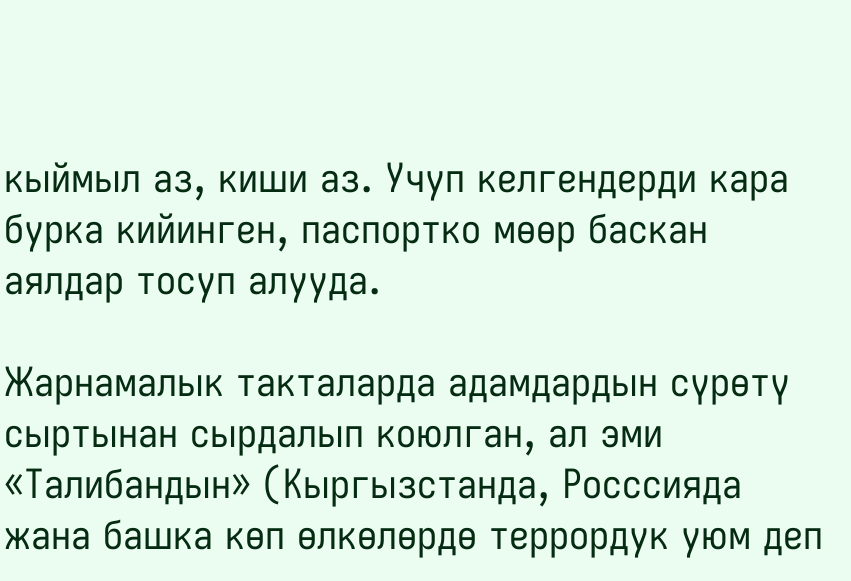кыймыл аз, киши аз. Учуп келгендерди кара бурка кийинген, паспортко мөөр баскан аялдар тосуп алууда.

Жарнамалык такталарда адамдардын сүрөтү сыртынан сырдалып коюлган, ал эми «Талибандын» (Кыргызстанда, Росссияда жана башка көп өлкөлөрдө террордук уюм деп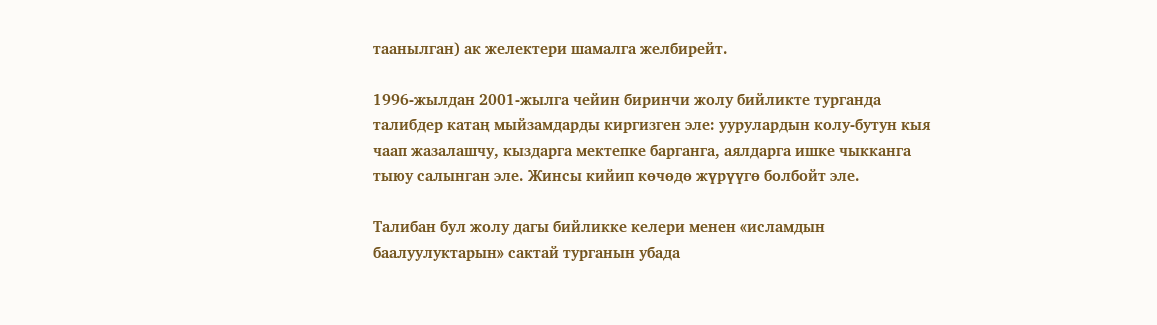таанылган) ак желектери шамалга желбирейт.

1996-жылдан 2001-жылга чейин биринчи жолу бийликте турганда талибдер катаң мыйзамдарды киргизген эле: уурулардын колу-бутун кыя чаап жазалашчу, кыздарга мектепке барганга, аялдарга ишке чыкканга тыюу салынган эле. Жинсы кийип көчөдө жүрүүгө болбойт эле.

Талибан бул жолу дагы бийликке келери менен «исламдын баалуулуктарын» сактай турганын убада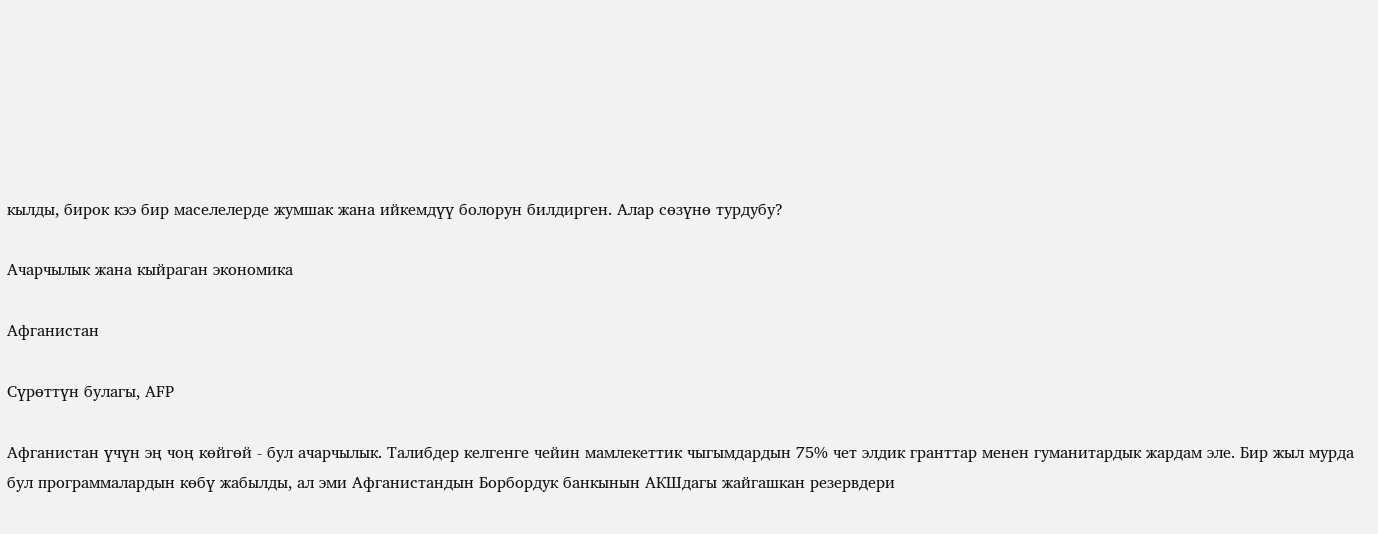кылды, бирок кээ бир маселелерде жумшак жана ийкемдүү болорун билдирген. Алар сөзүнө турдубу?

Ачарчылык жана кыйраган экономика

Афганистан

Сүрөттүн булагы, AFP

Афганистан үчүн эң чоң көйгөй - бул ачарчылык. Талибдер келгенге чейин мамлекеттик чыгымдардын 75% чет элдик гранттар менен гуманитардык жардам эле. Бир жыл мурда бул программалардын көбү жабылды, ал эми Афганистандын Борбордук банкынын АКШдагы жайгашкан резервдери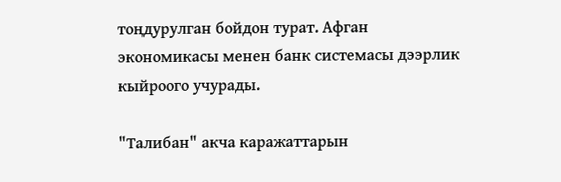тоңдурулган бойдон турат. Афган экономикасы менен банк системасы дээрлик кыйроого учурады.

"Талибан" акча каражаттарын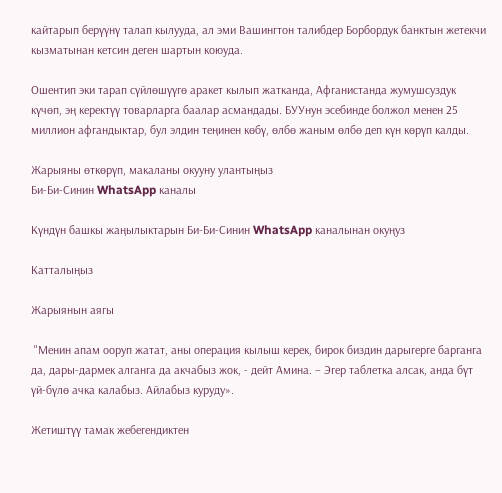кайтарып берүүнү талап кылууда, ал эми Вашингтон талибдер Борбордук банктын жетекчи кызматынан кетсин деген шартын коюуда.

Ошентип эки тарап сүйлөшүүгө аракет кылып жатканда, Афганистанда жумушсуздук күчөп, эң керектүү товарларга баалар асмандады. БУУнун эсебинде болжол менен 25 миллион афгандыктар, бул элдин теңинен көбү, өлбө жаным өлбө деп күн көрүп калды.

Жарыяны өткөрүп, макаланы окууну улантыңыз
Би-Би-Синин WhatsApp каналы

Күндүн башкы жаңылыктарын Би-Би-Синин WhatsApp каналынан окуңуз

Катталыңыз

Жарыянын аягы

 "Менин апам ооруп жатат, аны операция кылыш керек, бирок биздин дарыгерге барганга да, дары-дармек алганга да акчабыз жок, - дейт Амина. – Эгер таблетка алсак, анда бүт үй-бүлө ачка калабыз. Айлабыз куруду».

Жетиштүү тамак жебегендиктен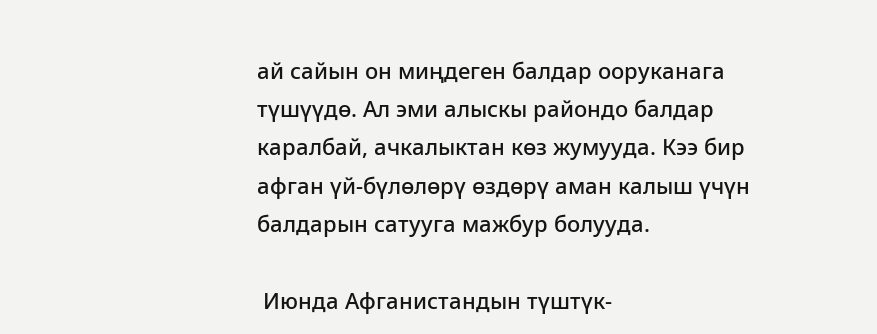ай сайын он миңдеген балдар ооруканага түшүүдө. Ал эми алыскы райондо балдар каралбай, ачкалыктан көз жумууда. Кээ бир афган үй-бүлөлөрү өздөрү аман калыш үчүн балдарын сатууга мажбур болууда.

 Июнда Афганистандын түштүк-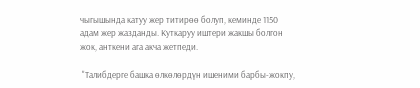чыгышында катуу жер титирөө болуп, кеминде 1150 адам жер жазданды. Куткаруу иштери жакшы болгон жок, анткени ага акча жетпеди.

 "Талибдерге башка өлкөлөрдүн ишеними барбы-жокпу,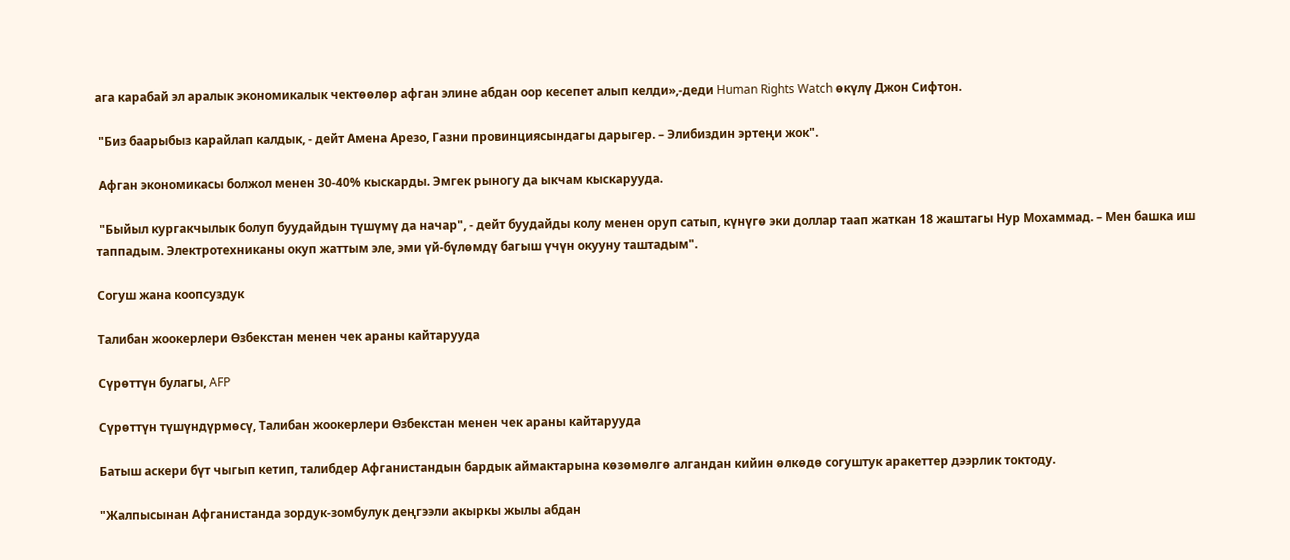ага карабай эл аралык экономикалык чектөөлөр афган элине абдан оор кесепет алып келди»,-деди Human Rights Watch өкүлү Джон Сифтон.

 "Биз баарыбыз карайлап калдык, - дейт Амена Арезо, Газни провинциясындагы дарыгер. – Элибиздин эртеңи жок".

 Афган экономикасы болжол менен 30-40% кыскарды. Эмгек рыногу да ыкчам кыскарууда.

 "Быйыл кургакчылык болуп буудайдын түшүмү да начар", - дейт буудайды колу менен оруп сатып, күнүгө эки доллар таап жаткан 18 жаштагы Нур Мохаммад. – Мен башка иш таппадым. Электротехниканы окуп жаттым эле, эми үй-бүлөмдү багыш үчүн окууну таштадым".

Согуш жана коопсуздук

Талибан жоокерлери Өзбекстан менен чек араны кайтарууда

Сүрөттүн булагы, AFP

Сүрөттүн түшүндүрмөсү, Талибан жоокерлери Өзбекстан менен чек араны кайтарууда

Батыш аскери бүт чыгып кетип, талибдер Афганистандын бардык аймактарына көзөмөлгө алгандан кийин өлкөдө согуштук аракеттер дээрлик токтоду.

"Жалпысынан Афганистанда зордук-зомбулук деңгээли акыркы жылы абдан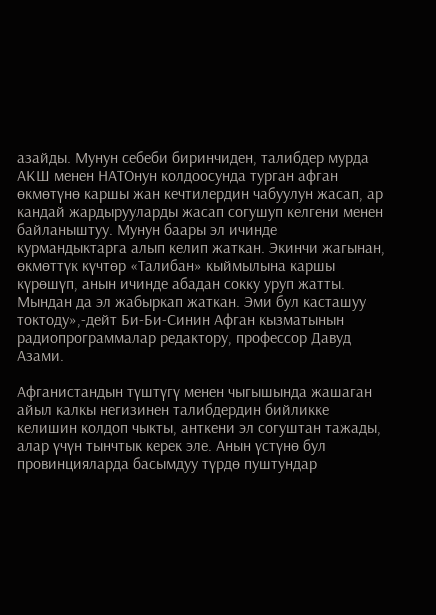азайды. Мунун себеби биринчиден, талибдер мурда АКШ менен НАТОнун колдоосунда турган афган өкмөтүнө каршы жан кечтилердин чабуулун жасап, ар кандай жардырууларды жасап согушуп келгени менен байланыштуу. Мунун баары эл ичинде курмандыктарга алып келип жаткан. Экинчи жагынан, өкмөттүк күчтөр «Талибан» кыймылына каршы күрөшүп, анын ичинде абадан сокку уруп жатты. Мындан да эл жабыркап жаткан. Эми бул касташуу токтоду»,-дейт Би-Би-Синин Афган кызматынын радиопрограммалар редактору, профессор Давуд Азами.

Афганистандын түштүгү менен чыгышында жашаган айыл калкы негизинен талибдердин бийликке келишин колдоп чыкты, анткени эл согуштан тажады, алар үчүн тынчтык керек эле. Анын үстүнө бул провинцияларда басымдуу түрдө пуштундар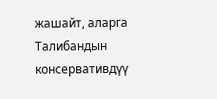жашайт, аларга Талибандын консервативдүү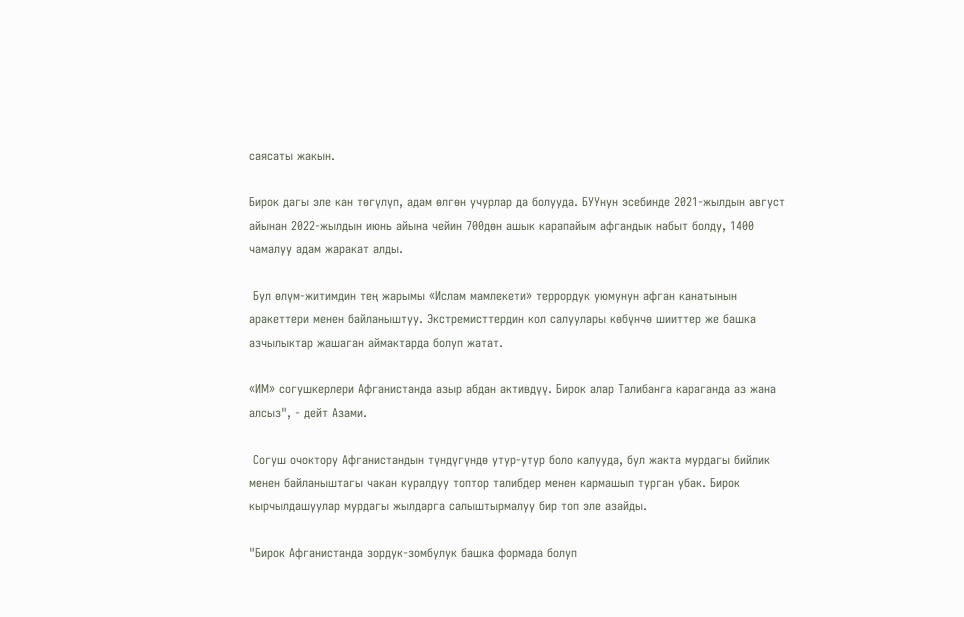саясаты жакын.

Бирок дагы эле кан төгүлүп, адам өлгөн учурлар да болууда. БУУнун эсебинде 2021-жылдын август айынан 2022-жылдын июнь айына чейин 700дөн ашык карапайым афгандык набыт болду, 1400 чамалуу адам жаракат алды.

 Бул өлүм-житимдин тең жарымы «Ислам мамлекети» террордук уюмунун афган канатынын аракеттери менен байланыштуу. Экстремисттердин кол салуулары көбүнчө шииттер же башка азчылыктар жашаган аймактарда болуп жатат.

«ИМ» согушкерлери Афганистанда азыр абдан активдүү. Бирок алар Талибанга караганда аз жана алсыз", - дейт Азами.

 Согуш очоктору Афганистандын түндүгүндө утур-утур боло калууда, бул жакта мурдагы бийлик менен байланыштагы чакан куралдуу топтор талибдер менен кармашып турган убак. Бирок кырчылдашуулар мурдагы жылдарга салыштырмалуу бир топ эле азайды.

"Бирок Афганистанда зордук-зомбулук башка формада болуп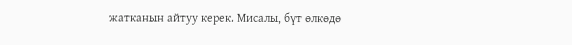жатканын айтуу керек. Мисалы, бүт өлкөдө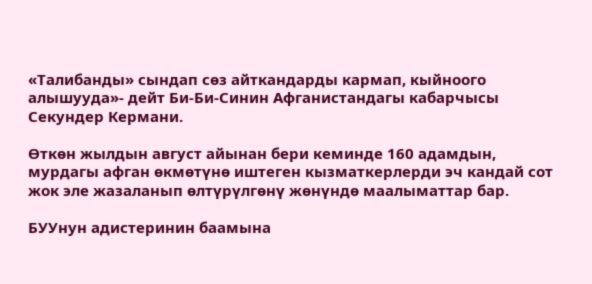«Талибанды» сындап сөз айткандарды кармап, кыйноого алышууда»- дейт Би-Би-Синин Афганистандагы кабарчысы Секундер Кермани.

Өткөн жылдын август айынан бери кеминде 160 адамдын, мурдагы афган өкмөтүнө иштеген кызматкерлерди эч кандай сот жок эле жазаланып өлтүрүлгөнү жөнүндө маалыматтар бар.

БУУнун адистеринин баамына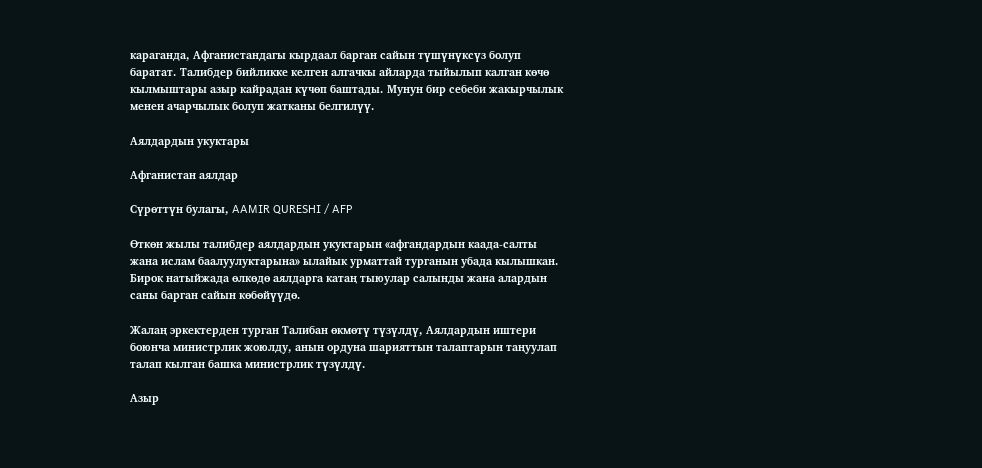караганда, Афганистандагы кырдаал барган сайын түшүнүксүз болуп баратат. Талибдер бийликке келген алгачкы айларда тыйылып калган көчө кылмыштары азыр кайрадан күчөп баштады. Мунун бир себеби жакырчылык менен ачарчылык болуп жатканы белгилүү.

Аялдардын укуктары

Афганистан аялдар

Сүрөттүн булагы, AAMIR QURESHI / AFP

Өткөн жылы талибдер аялдардын укуктарын «афгандардын каада-салты жана ислам баалуулуктарына» ылайык урматтай турганын убада кылышкан. Бирок натыйжада өлкөдө аялдарга катаң тыюулар салынды жана алардын саны барган сайын көбөйүүдө.

Жалаң эркектерден турган Талибан өкмөтү түзүлдү, Аялдардын иштери боюнча министрлик жоюлду, анын ордуна шарияттын талаптарын таңуулап талап кылган башка министрлик түзүлдү.

Азыр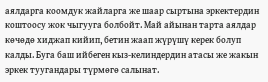аялдарга коомдук жайларга же шаар сыртына эркектердин коштоосу жок чыгууга болбойт. Май айынан тарта аялдар көчөдө хиджап кийип, бетин жаап жүрүшү керек болуп калды. Буга баш ийбеген кыз-келиндердин атасы же жакын эркек туугандары түрмөгө салынат.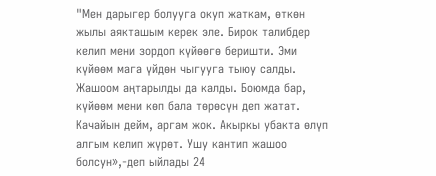"Мен дарыгер болууга окуп жаткам, өткөн жылы аякташым керек эле. Бирок талибдер келип мени зордоп күйөөгө беришти. Эми күйөөм мага үйдөн чыгууга тыюу салды. Жашоом аңтарылды да калды. Боюмда бар, күйөөм мени көп бала төрөсүн деп жатат. Качайын дейм, аргам жок. Акыркы убакта өлүп алгым келип жүрөт. Ушу кантип жашоо болсун»,-деп ыйлады 24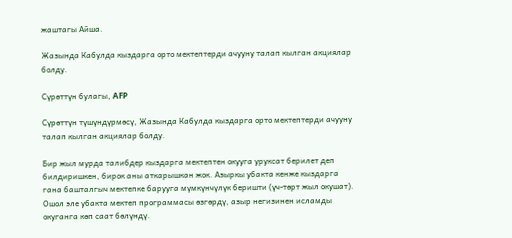жаштагы Айша.

Жазында Кабулда кыздарга орто мектептерди ачууну талап кылган акциялар болду.

Сүрөттүн булагы, AFP

Сүрөттүн түшүндүрмөсү, Жазында Кабулда кыздарга орто мектептерди ачууну талап кылган акциялар болду.

Бир жыл мурда талибдер кыздарга мектептен окууга уруксат берилет деп билдиришкен, бирок аны аткарышкан жок. Азыркы убакта кенже кыздарга гана башталгыч мектепке барууга мүмкүнчүлүк беришти (үч-төрт жыл окушат). Ошол эле убакта мектеп программасы өзгөрдү, азыр негизинен исламды окуганга көп саат бөлүндү.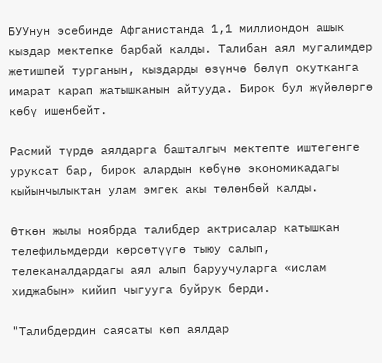БУУнун эсебинде Афганистанда 1,1 миллиондон ашык кыздар мектепке барбай калды. Талибан аял мугалимдер жетишпей турганын, кыздарды өзүнчө бөлүп окутканга имарат карап жатышканын айтууда. Бирок бул жүйөлөргө көбү ишенбейт.

Расмий түрдө аялдарга башталгыч мектепте иштегенге уруксат бар, бирок алардын көбүнө экономикадагы кыйынчылыктан улам эмгек акы төлөнбөй калды.

Өткөн жылы ноябрда талибдер актрисалар катышкан телефильмдерди көрсөтүүгө тыюу салып, телеканалдардагы аял алып баруучуларга «ислам хиджабын» кийип чыгууга буйрук берди.

"Талибдердин саясаты көп аялдар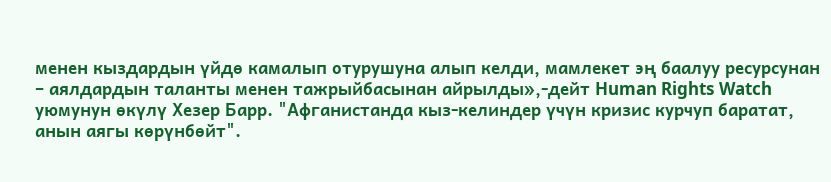менен кыздардын үйдө камалып отурушуна алып келди, мамлекет эң баалуу ресурсунан – аялдардын таланты менен тажрыйбасынан айрылды»,-дейт Human Rights Watch уюмунун өкүлү Хезер Барр. "Афганистанда кыз-келиндер үчүн кризис курчуп баратат, анын аягы көрүнбөйт".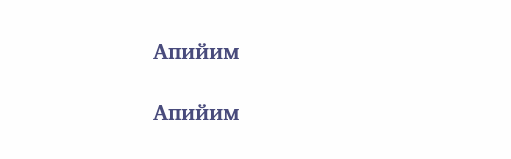Апийим

Апийим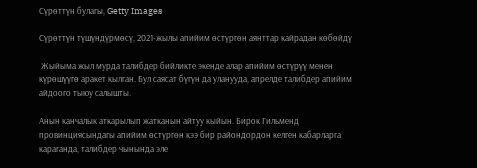Сүрөттүн булагы, Getty Images

Сүрөттүн түшүндүрмөсү, 2021-жылы апийим өстүргөн аянттар кайрадан көбөйдү

 Жыйыма жыл мурда талибдер бийликте экенде алар апийим өстүрүү менен күрөшүүгө аракет кылган. Бул саясат бүгүн да уланууда, апрелде талибдер апийим айдоого тыюу салышты.

Анын канчалык аткарылып жатканын айтуу кыйын. Бирок Гильменд провинциясындагы апийим өстүргөн кээ бир райондордон келген кабарларга караганда, талибдер чынында эле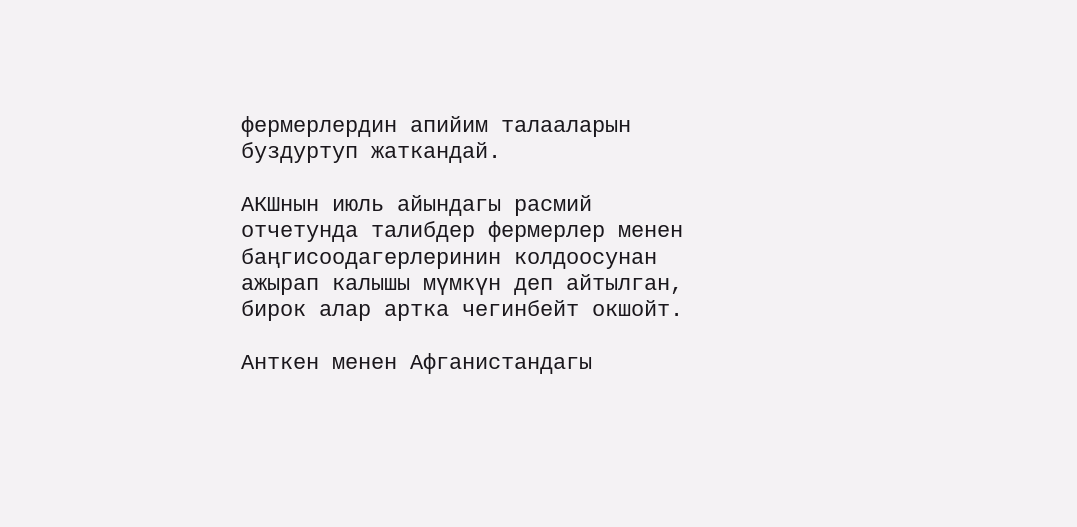фермерлердин апийим талааларын буздуртуп жаткандай.

АКШнын июль айындагы расмий отчетунда талибдер фермерлер менен баңгисоодагерлеринин колдоосунан ажырап калышы мүмкүн деп айтылган, бирок алар артка чегинбейт окшойт.

Анткен менен Афганистандагы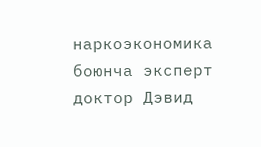наркоэкономика боюнча эксперт доктор Дэвид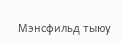Мэнсфильд тыюу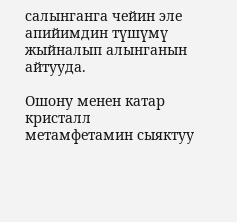салынганга чейин эле апийимдин түшүмү жыйналып алынганын айтууда.

Ошону менен катар кристалл метамфетамин сыяктуу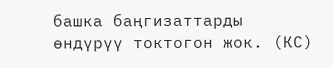башка баңгизаттарды өндүрүү токтогон жок. (КС)